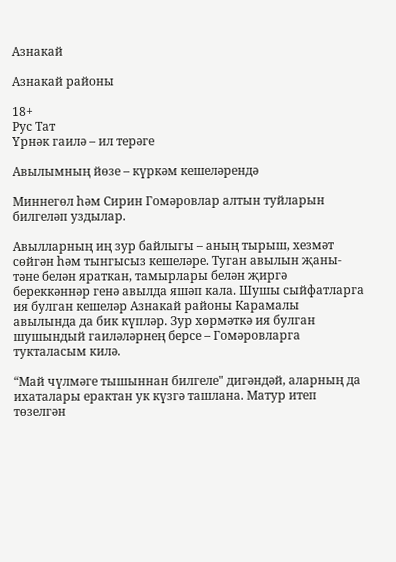Азнакай

Азнакай районы

18+
Рус Тат
Үрнәк гаилә – ил терәге

Авылымның йөзе – күркәм кешеләрендә

Миннегөл һәм Сирин Гомәровлар алтын туйларын билгеләп уздылар.

Авылларның иң зур байлыгы – аның тырыш, хезмәт сөйгән һәм тынгысыз кешеләре. Туган авылын җаны-тәне белән яраткан, тамырлары белән җиргә береккәннәр генә авылда яшәп кала. Шушы сыйфатларга ия булган кешеләр Азнакай районы Карамалы авылында да бик күпләр. Зур хөрмәткә ия булган шушындый гаиләләрнең берсе – Гомәровларга тукталасым килә.

“Май чүлмәге тышыннан билгеле" дигәндәй, аларның да ихаталары ерактан ук күзгә ташлана. Матур итеп төзелгән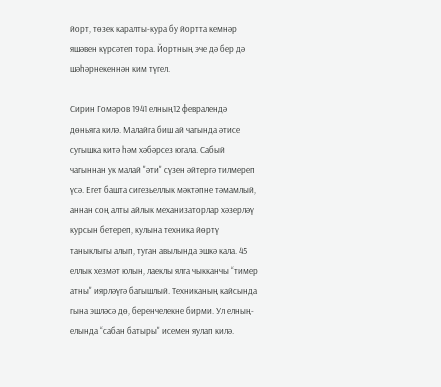йорт, төзек каралты-кура бу йортта кемнәр яшәвен күрсәтеп тора. Йортның эче дә бер дә шәһәрнекеннән ким түгел.

Сирин Гомәров 1941 елның12 февралендә дөньяга килә. Малайга биш ай чагында әтисе сугышка китә һәм хәбәрсез югала. Сабый чагыннан ук малай "әти" сүзен әйтергә тилмереп үсә. Егет башта сигезьеллык мәктәпне тәмамлый, аннан соң алты айлык механизаторлар хәзерләү курсын бетереп, кулына техника йөртү таныклыгы алып, туган авылында эшкә кала. 45 еллык хезмәт юлын, лаеклы ялга чыкканчы “тимер атны" иярләүгә багышлый. Техниканың кайсында гына эшләсә дө, беренчелекне бирми. Ул елның-елында “сабан батыры" исемен яулап килә.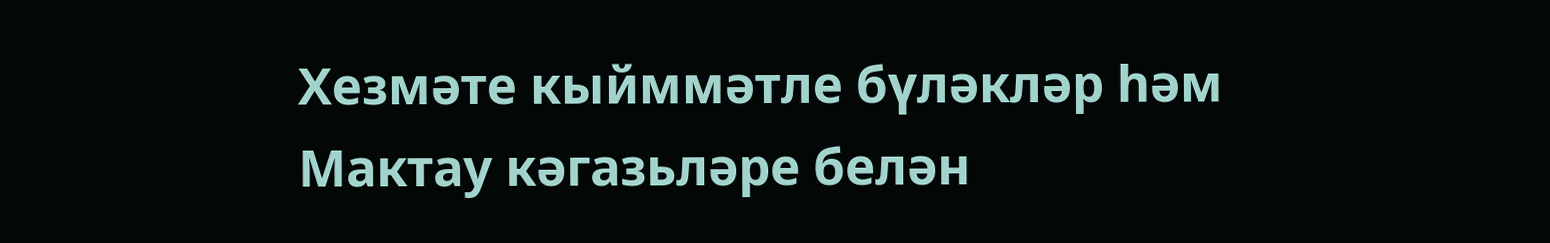Хезмәте кыйммәтле бүләкләр һәм Мактау кәгазьләре белән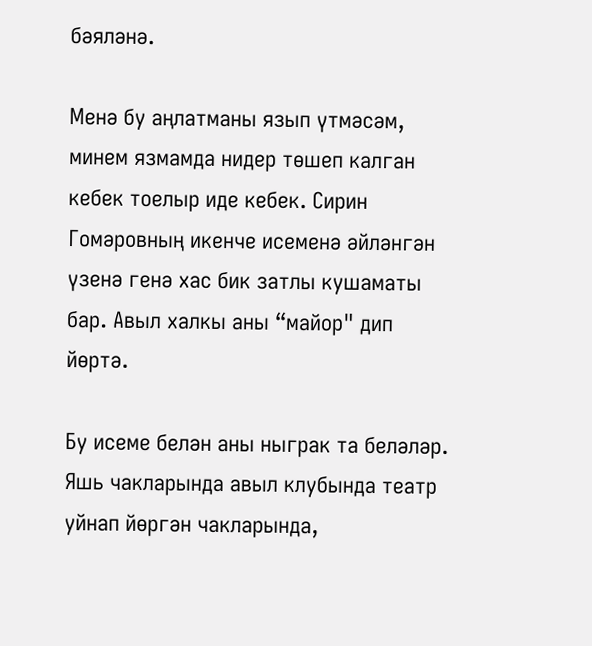бәяләнә.

Менә бу аңлатманы язып үтмәсәм, минем язмамда нидер төшеп калган кебек тоелыр иде кебек. Сирин Гомәровның икенче исеменә әйләнгән үзенә генә хас бик затлы кушаматы бар. Авыл халкы аны “майор" дип йөртә.

Бу исеме белән аны ныграк та беләләр. Яшь чакларында авыл клубында театр уйнап йөргән чакларында,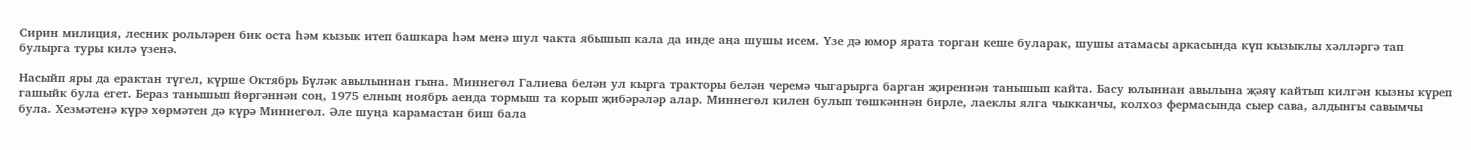Сирин милиция, лесник рольләрен бик оста һәм кызык итеп башкара һәм менә шул чакта ябышып кала да инде аңа шушы исем. Үзе дә юмор ярата торган кеше буларак, шушы атамасы аркасында күп кызыклы хәлләргә тап булырга туры килә үзенә.

Насыйп яры да ерактан түгел, күрше Октябрь Бүләк авылыннан гына. Миннегөл Галиева белән ул кырга тракторы белән черемә чыгарырга барган җиреннән танышып кайта. Басу юлыннан авылына җәяү кайтып килгән кызны күреп гашыйк була егет. Бераз танышып йөргәннән соң, 1975 елның ноябрь аенда тормыш та корып җибәрәләр алар. Миннегөл килен булып төшкәннән бирле, лаеклы ялга чыкканчы, колхоз фермасында сыер сава, алдынгы савымчы була. Хезмәтенә күрә хөрмәтен дә күрә Миннегөл. Әле шуңа карамастан биш бала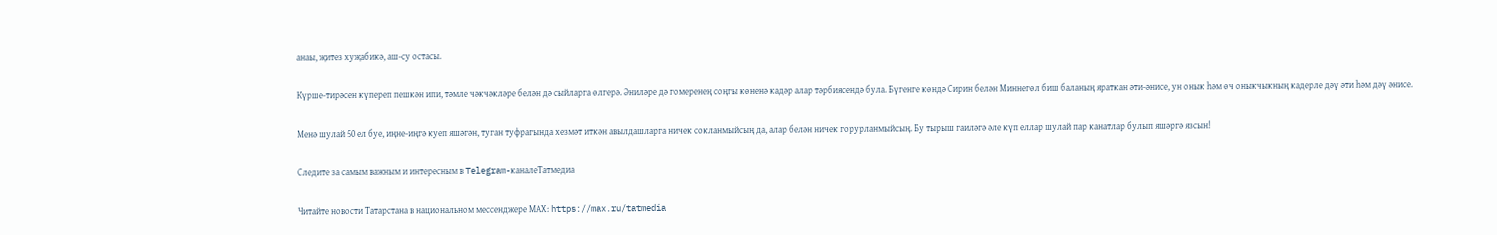анаы, җитез хуҗабикә, аш-су остасы.

Күрше-тирәсен күпереп пешкән ипи, тәмле чәкчәкләре белән дә сыйларга өлгерә. Әниләре дә гомеренең соңгы көненә кадәр алар тәрбиясендә була. Бүгенге көндә Сирин белән Миннегөл биш баланың яраткан әти-әнисе, ун онык һәм өч оныкчыкның кадерле дәү әти һәм дәү әнисе.

Менә шулай 50 ел буе, иңне-иңгә куеп яшәгән, туган туфрагында хезмәт иткән авылдашларга ничек сокланмыйсың да, алар белән ничек горурланмыйсың. Бу тырыш гаиләгә әле күп еллар шулай пар канатлар булып яшәргә язсын!

Следите за самым важным и интересным в Telegram-каналеТатмедиа

Читайте новости Татарстана в национальном мессенджере MАХ: https://max.ru/tatmedia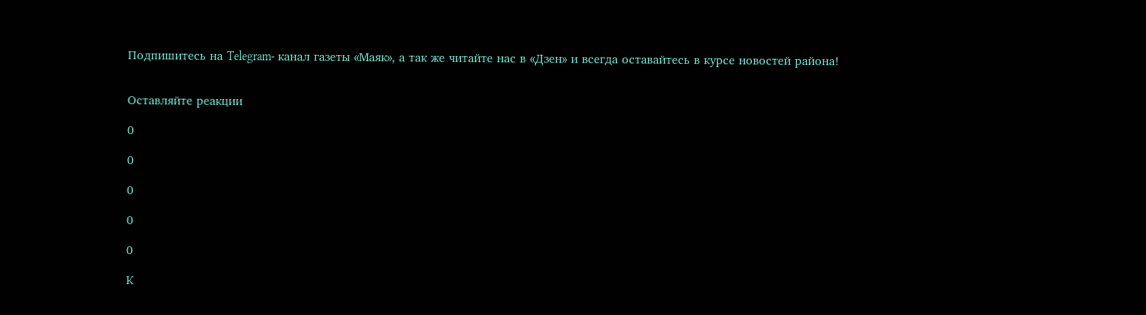Подпишитесь на Telegram- канал газеты «Маяк», а так же читайте нас в «Дзен» и всегда оставайтесь в курсе новостей района!


Оставляйте реакции

0

0

0

0

0

К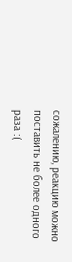сожалению, реакцию можно поставить не более одного раза :(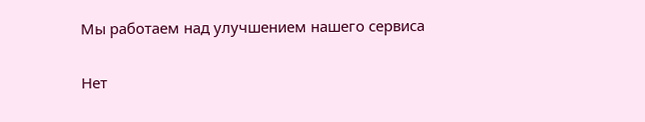Мы работаем над улучшением нашего сервиса

Нет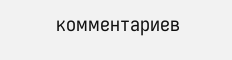комментариев